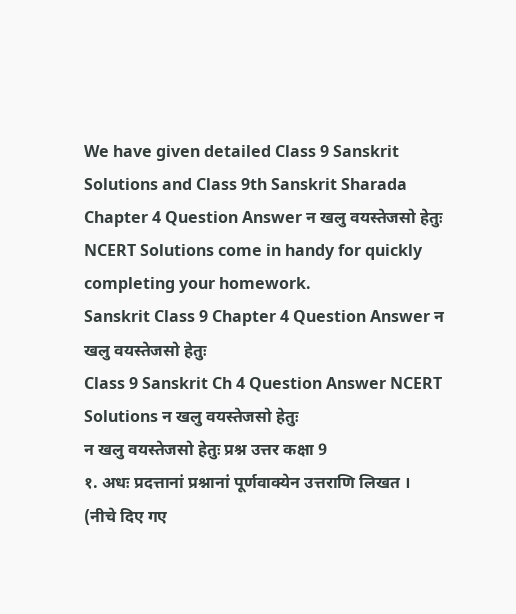We have given detailed Class 9 Sanskrit Solutions and Class 9th Sanskrit Sharada Chapter 4 Question Answer न खलु वयस्तेजसो हेतुः NCERT Solutions come in handy for quickly completing your homework.
Sanskrit Class 9 Chapter 4 Question Answer न खलु वयस्तेजसो हेतुः
Class 9 Sanskrit Ch 4 Question Answer NCERT Solutions न खलु वयस्तेजसो हेतुः
न खलु वयस्तेजसो हेतुः प्रश्न उत्तर कक्षा 9
१. अधः प्रदत्तानां प्रश्नानां पूर्णवाक्येन उत्तराणि लिखत ।
(नीचे दिए गए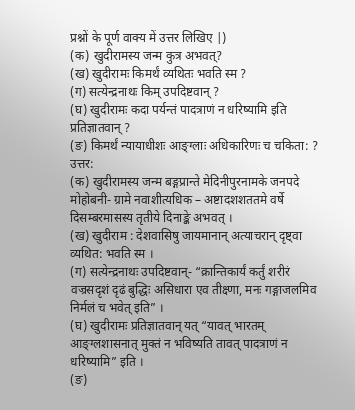प्रश्नों के पूर्ण वाक्य में उत्तर लिखिए |)
(क) खुदीरामस्य जन्म कुत्र अभवत्?
(ख) खुदीरामः किमर्थं व्यथितः भवति स्म ?
(ग) सत्येन्द्रनाथः किम् उपदिष्टवान् ?
(घ) खुदीरामः कदा पर्यन्तं पादत्राणं न धरिष्यामि इति प्रतिज्ञातवान् ?
(ङ) किमर्थं न्यायाधीशः आङ्ग्लाः अधिकारिणः च चकिता: ?
उत्तर:
(क) खुदीरामस्य जन्म बङ्गप्रान्ते मेदिनीपुरनामके जनपदे मोहोबनी- ग्रामे नवाशीत्यधिक – अष्टादशशततमे वर्षे दिसम्बरमासस्य तृतीये दिनाङ्के अभवत् ।
(ख) खुदीराम : देशवासिषु जायमानान् अत्याचरान् दृष्ट्वा व्यथित: भवति स्म ।
(ग) सत्येन्द्रनाथः उपदिष्टवान्- “क्रान्तिकार्यं कर्तुं शरीरं वज्रसदृशं दृढं बुद्धिः असिधारा एव तीक्ष्णा, मनः गङ्गाजलमिव निर्मलं च भवेत् इति” ।
(घ) खुदीरामः प्रतिज्ञातवान् यत् “यावत् भारतम् आङ्ग्लशासनात् मुक्तं न भविष्यति तावत् पादत्राणं न धरिष्यामि” इति ।
(ङ)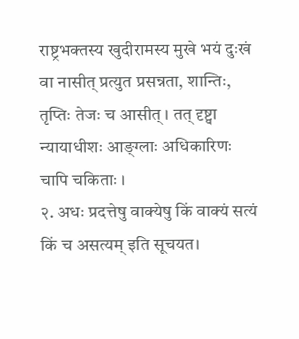राष्ट्रभक्तस्य खुदीरामस्य मुखे भयं दुःखं वा नासीत् प्रत्युत प्रसन्नता, शान्तिः, तृप्तिः तेजः च आसीत् । तत् दृष्ट्वा न्यायाधीशः आङ्ग्लाः अधिकारिणः चापि चकिताः ।
२. अधः प्रदत्तेषु वाक्येषु किं वाक्यं सत्यं किं च असत्यम् इति सूचयत।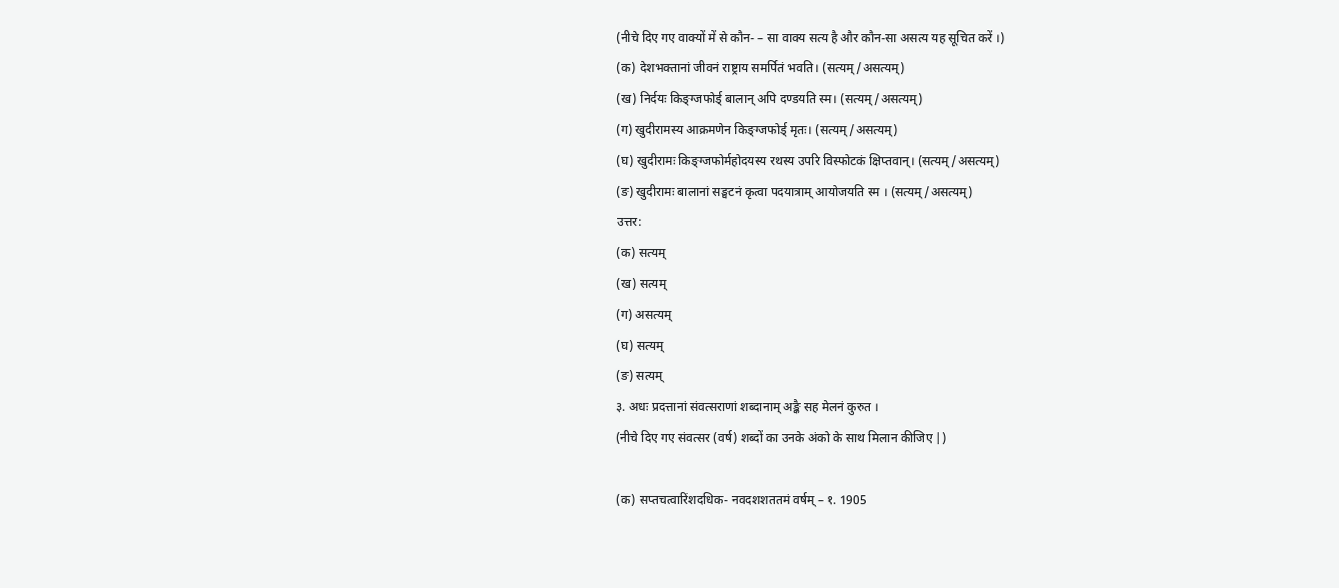(नीचे दिए गए वाक्यों में से कौन- – सा वाक्य सत्य है और कौन-सा असत्य यह सूचित करें ।)
(क) देशभक्तानां जीवनं राष्ट्राय समर्पितं भवति। (सत्यम्/असत्यम्)
(ख) निर्दयः किङ्ग्जफोर्ड् बालान् अपि दण्डयति स्म। (सत्यम्/असत्यम्)
(ग) खुदीरामस्य आक्रमणेन किङ्ग्जफोर्ड् मृतः। (सत्यम्/असत्यम्)
(घ) खुदीरामः किङ्ग्जफोर्महोदयस्य रथस्य उपरि विस्फोटकं क्षिप्तवान्। (सत्यम्/असत्यम्)
(ङ) खुदीरामः बालानां सङ्घटनं कृत्वा पदयात्राम् आयोजयति स्म । (सत्यम्/असत्यम्)
उत्तर:
(क) सत्यम्
(ख) सत्यम्
(ग) असत्यम्
(घ) सत्यम्
(ङ) सत्यम्
३. अधः प्रदत्तानां संवत्सराणां शब्दानाम् अङ्कै सह मेलनं कुरुत ।
(नीचे दिए गए संवत्सर (वर्ष) शब्दों का उनके अंको के साथ मिलान कीजिए |)

(क) सप्तचत्वारिंशदधिक- नवदशशततमं वर्षम् – १. 1905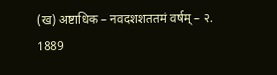(ख) अष्टाधिक – नवदशशततमं वर्षम् – २. 1889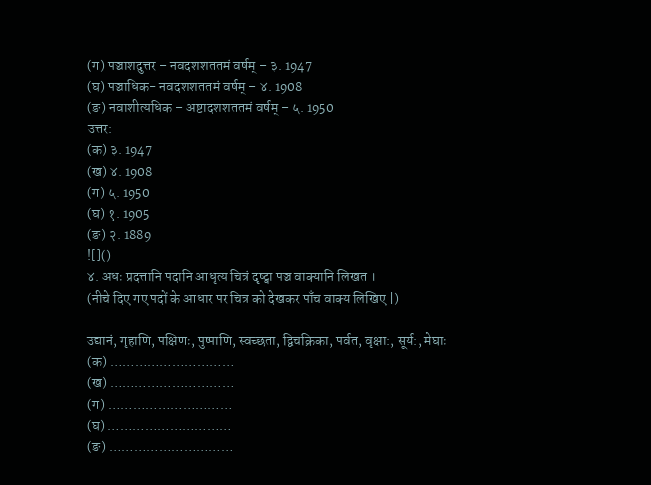(ग) पञ्चाशदुत्तर – नवदशशततमं वर्षम् – ३. 1947
(घ) पञ्चाधिक- नवदशशततमं वर्षम् – ४. 1908
(ङ) नवाशीत्यधिक – अष्टादशशततमं वर्षम् – ५. 1950
उत्तर:
(क) ३. 1947
(ख) ४. 1908
(ग) ५. 1950
(घ) १. 1905
(ङ) २. 1889
![]()
४. अधः प्रदत्तानि पदानि आधृत्य चित्रं दृष्ट्वा पञ्च वाक्यानि लिखत ।
(नीचे दिए गए पदों के आधार पर चित्र को देखकर पाँच वाक्य लिखिए |)

उद्यानं, गृहाणि, पक्षिणः, पुष्पाणि, स्वच्छता, द्विचक्रिका, पर्वत, वृक्षा:, सूर्य:, मेघाः
(क) …………………………
(ख) …………………………
(ग) …………………………
(घ) …………………………
(ङ) …………………………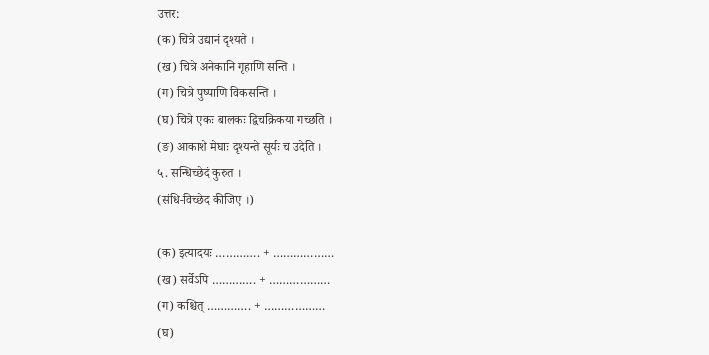उत्तर:
(क) चित्रे उद्यानं दृश्यते ।
(ख) चित्रे अनेकानि गृहाणि सन्ति ।
(ग) चित्रे पुष्पाणि विकसन्ति ।
(घ) चित्रे एकः बालकः द्विचक्रिकया गच्छति ।
(ङ) आकाशे मेघाः दृश्यन्ते सूर्यः च उदेति ।
५. सन्धिच्छेदं कुरुत ।
(संधि-विच्छेद कीजिए ।)

(क) इत्यादयः …………. + ………………
(ख) सर्वेऽपि …………. + ………………
(ग) कश्चित् …………. + ………………
(घ)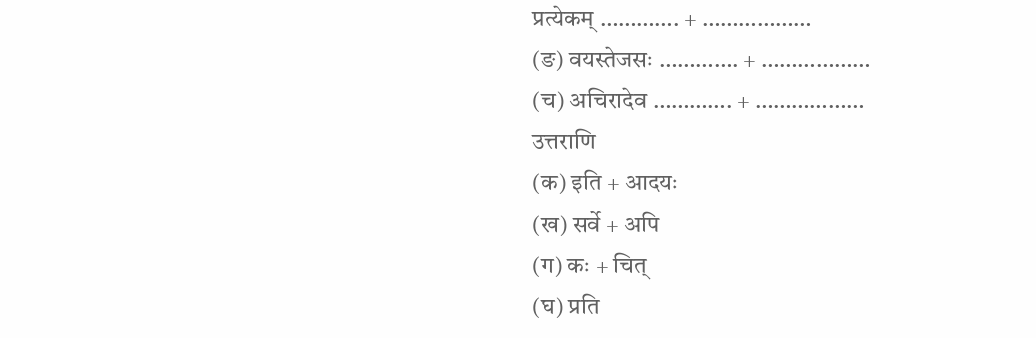प्रत्येकम् …………. + ………………
(ङ) वयस्तेजसः …………. + ………………
(च) अचिरादेव …………. + ………………
उत्तराणि
(क) इति + आदयः
(ख) सर्वे + अपि
(ग) कः + चित्
(घ) प्रति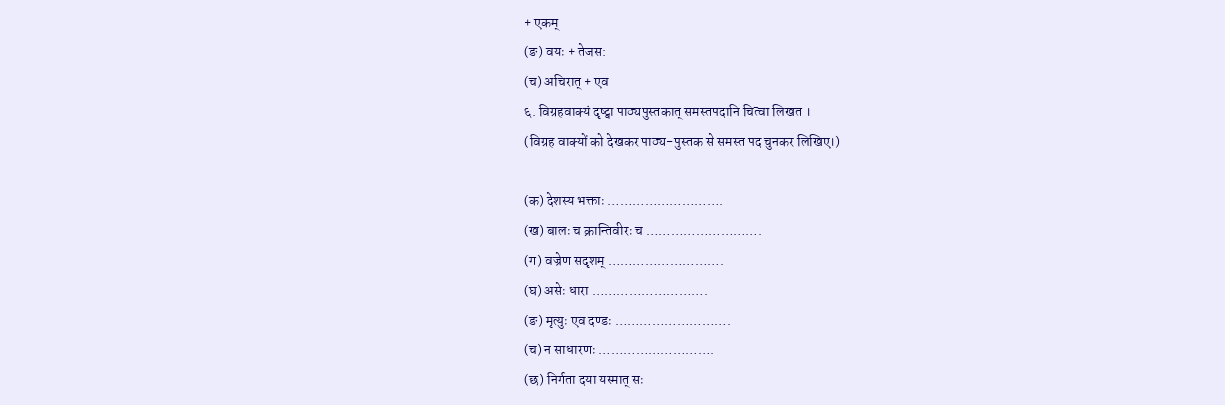+ एकम्
(ङ) वयः + तेजस:
(च) अचिरात् + एव
६. विग्रहवाक्यं दृष्ट्वा पाठ्यपुस्तकात् समस्तपदानि चित्वा लिखत ।
(विग्रह वाक्यों को देखकर पाठ्य-पुस्तक से समस्त पद चुनकर लिखिए।)

(क) देशस्य भक्ताः ……………………….
(ख) बालः च क्रान्तिवीरः च ……………………….
(ग) वज्रेण सदृशम् ……………………….
(घ) असेः धारा ……………………….
(ङ) मृत्युः एव दण्डः ……………………….
(च) न साधारणः ……………………….
(छ) निर्गता दया यस्मात् सः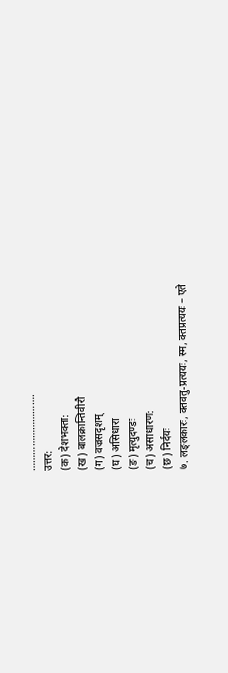……………………….
उत्तर:
(क) देशभक्ता:
(ख) बालक्रान्तिवीरौ
(ग) वज्रसदृशम्
(घ) असिधारा
(ङ) मृत्युदण्डः
(च) असाधारण:
(छ) निर्दयः
७. लङ्लकारः, क्तवतु-प्रत्ययः, स्म, क्तप्रत्ययः – एते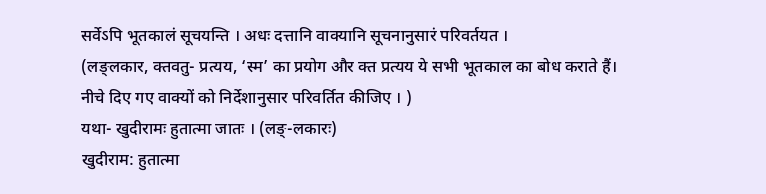सर्वेऽपि भूतकालं सूचयन्ति । अधः दत्तानि वाक्यानि सूचनानुसारं परिवर्तयत ।
(लङ्लकार, क्तवतु- प्रत्यय, ‘स्म’ का प्रयोग और क्त प्रत्यय ये सभी भूतकाल का बोध कराते हैं। नीचे दिए गए वाक्यों को निर्देशानुसार परिवर्तित कीजिए । )
यथा- खुदीरामः हुतात्मा जातः । (लङ्-लकारः)
खुदीराम: हुतात्मा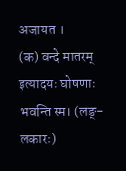अजायत ।
(क) वन्दे मातरम् इत्यादयः घोषणाः भवन्ति स्म। (लङ्-लकारः)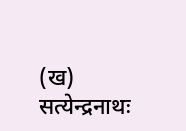(ख) सत्येन्द्रनाथः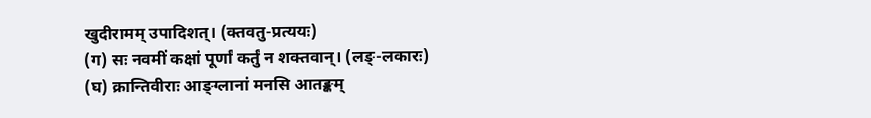खुदीरामम् उपादिशत्। (क्तवतु-प्रत्ययः)
(ग) सः नवमीं कक्षां पूर्णां कर्तुं न शक्तवान्। (लङ्-लकारः)
(घ) क्रान्तिवीराः आङ्ग्लानां मनसि आतङ्कम्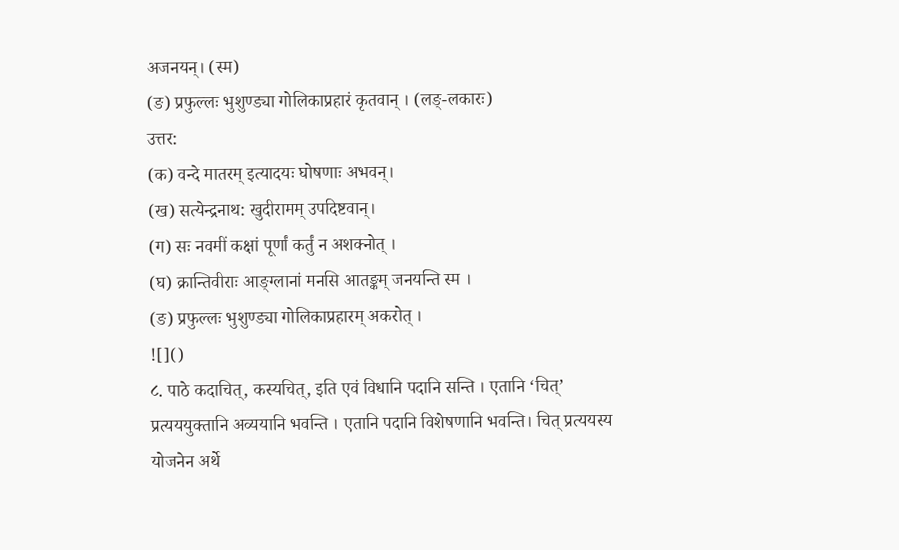अजनयन्। (स्म)
(ङ) प्रफुल्लः भुशुण्ड्या गोलिकाप्रहारं कृतवान् । (लङ्-लकारः)
उत्तर:
(क) वन्दे मातरम् इत्यादयः घोषणाः अभवन्।
(ख) सत्येन्द्रनाथ: खुदीरामम् उपदिष्टवान्।
(ग) सः नवमीं कक्षां पूर्णां कर्तुं न अशक्नोत् ।
(घ) क्रान्तिवीराः आङ्ग्लानां मनसि आतङ्कम् जनयन्ति स्म ।
(ङ) प्रफुल्लः भुशुण्ड्या गोलिकाप्रहारम् अकरोत् ।
![]()
८. पाठे कदाचित्, कस्यचित्, इति एवं विधानि पदानि सन्ति । एतानि ‘चित्’ प्रत्यययुक्तानि अव्ययानि भवन्ति । एतानि पदानि विशेषणानि भवन्ति। चित् प्रत्ययस्य योजनेन अर्थे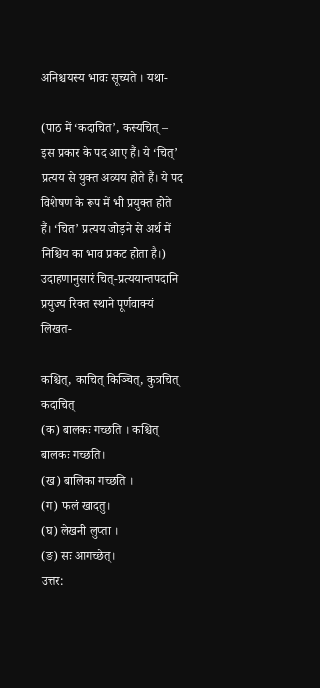अनिश्चयस्य भावः सूच्यते । यथा-

(पाठ में ‘कदाचित’, कस्यचित् – इस प्रकार के पद आए हैं। ये ‘चित्’ प्रत्यय से युक्त अव्यय होते हैं। ये पद विशेषण के रूप में भी प्रयुक्त होते हैं। ‘चित’ प्रत्यय जोड़ने से अर्थ में निश्चिय का भाव प्रकट होता है।)
उदाहणानुसारं चित्-प्रत्ययान्तपदानि प्रयुज्य रिक्त स्थाने पूर्णवाक्यं लिखत-

कश्चित्, काचित् किञ्चित्, कुत्रचित् कदाचित्
(क) बालकः गच्छति । कश्चित् बालकः गच्छति।
(ख) बालिका गच्छति ।
(ग) फलं खादतु।
(घ) लेखनी लुप्ता ।
(ङ) सः आगच्छेत्।
उत्तर: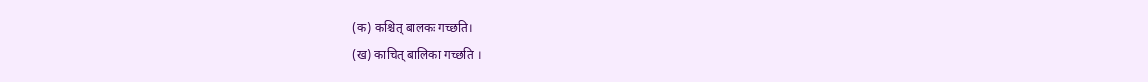(क) कश्चित् बालकः गच्छति।
(ख) काचित् बालिका गच्छति ।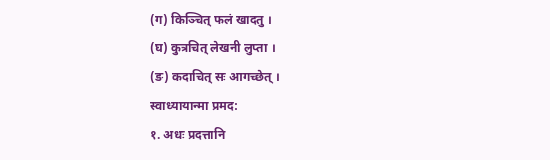(ग) किञ्चित् फलं खादतु ।
(घ) कुत्रचित् लेखनी लुप्ता ।
(ङ) कदाचित् सः आगच्छेत् ।
स्वाध्यायान्मा प्रमद:
१. अधः प्रदत्तानि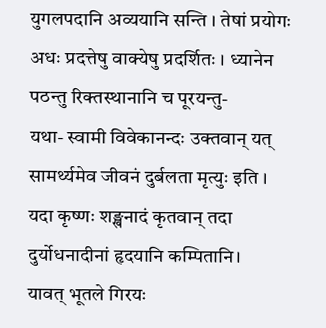युगलपदानि अव्ययानि सन्ति । तेषां प्रयोगः अधः प्रदत्तेषु वाक्येषु प्रदर्शितः । ध्यानेन पठन्तु रिक्तस्थानानि च पूरयन्तु-
यथा- स्वामी विवेकानन्दः उक्तवान् यत् सामर्थ्यमेव जीवनं दुर्बलता मृत्युः इति ।
यदा कृष्णः शङ्खनादं कृतवान् तदा दुर्योधनादीनां हृदयानि कम्पितानि।
यावत् भूतले गिरयः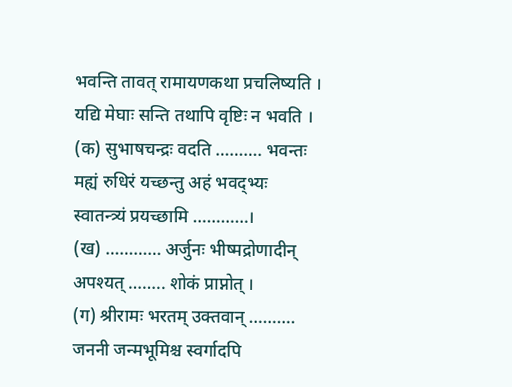भवन्ति तावत् रामायणकथा प्रचलिष्यति ।
यद्यि मेघाः सन्ति तथापि वृष्टिः न भवति ।
(क) सुभाषचन्द्रः वदति ………. भवन्तः मह्यं रुधिरं यच्छन्तु अहं भवद्भ्यः स्वातन्त्र्यं प्रयच्छामि …………।
(ख) ………… अर्जुनः भीष्मद्रोणादीन् अपश्यत् …….. शोकं प्राप्नोत् ।
(ग) श्रीरामः भरतम् उक्तवान् ………. जननी जन्मभूमिश्च स्वर्गादपि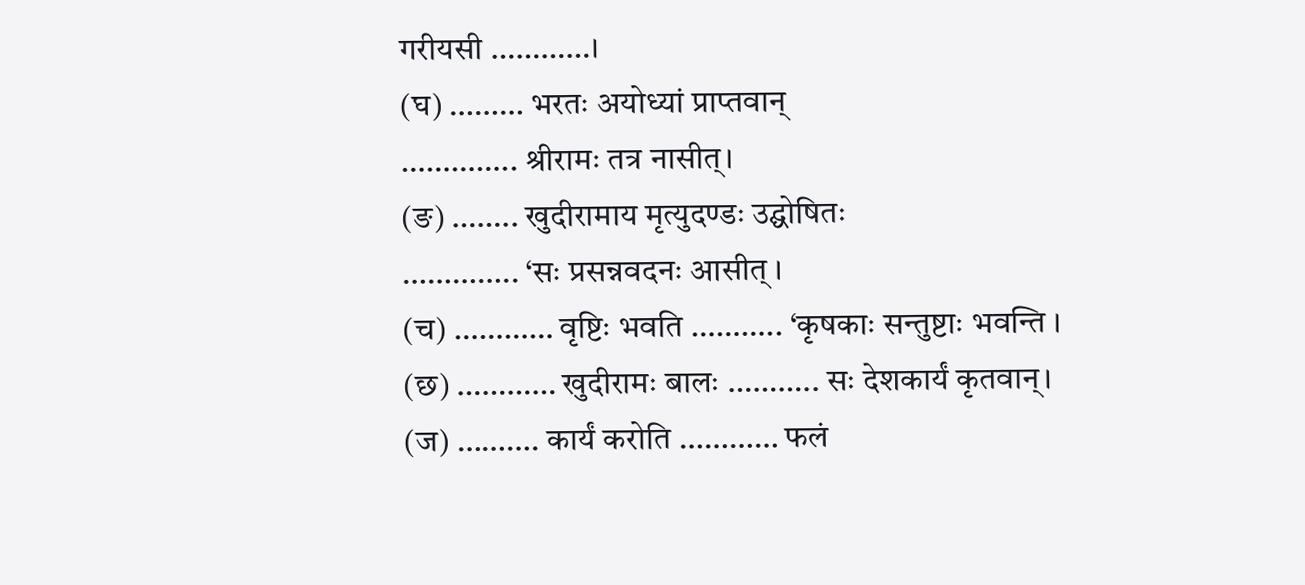गरीयसी …………।
(घ) ……… भरतः अयोध्यां प्राप्तवान्
………….. श्रीरामः तत्र नासीत्।
(ङ) …….. खुदीरामाय मृत्युदण्डः उद्घोषितः
………….. ‘सः प्रसन्नवदनः आसीत् ।
(च) ………… वृष्टिः भवति ……….. ‘कृषकाः सन्तुष्टाः भवन्ति ।
(छ) ………… खुदीरामः बालः ……….. सः देशकार्यं कृतवान्।
(ज) ………. कार्यं करोति ………… फलं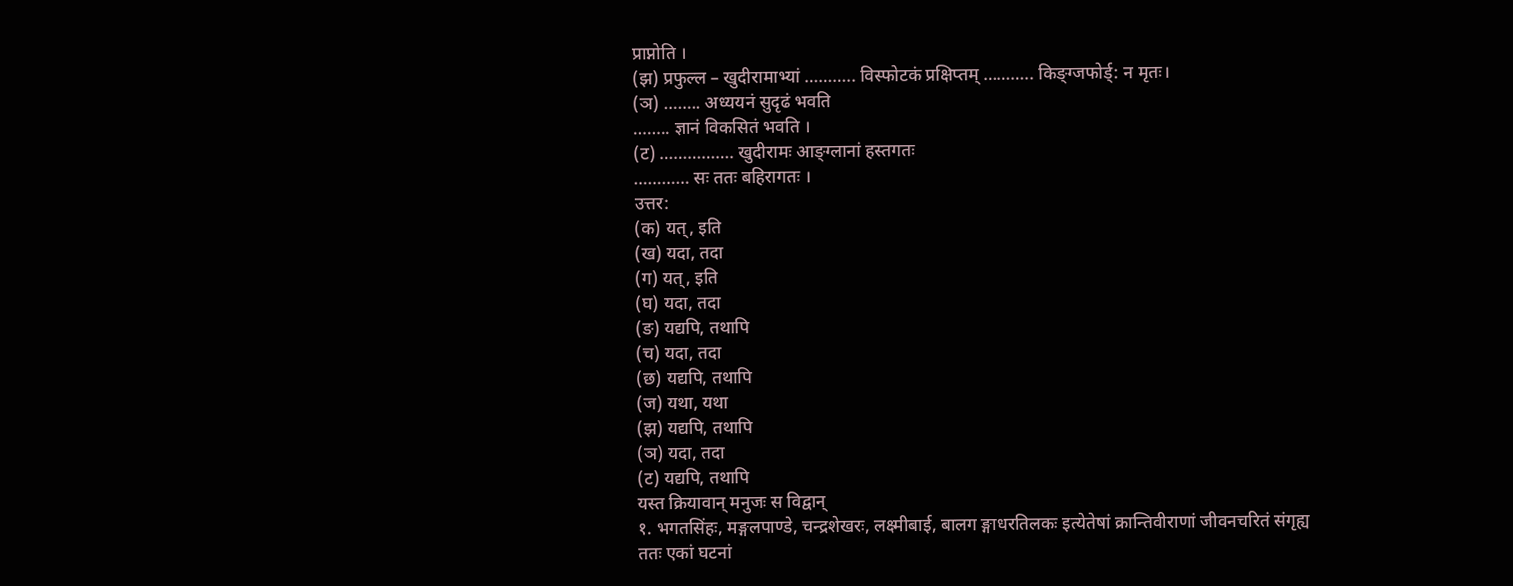प्राप्नोति ।
(झ) प्रफुल्ल – खुदीरामाभ्यां ……….. विस्फोटकं प्रक्षिप्तम् ……….. किङ्ग्जफोर्ड्: न मृतः।
(ञ) …….. अध्ययनं सुदृढं भवति
…….. ज्ञानं विकसितं भवति ।
(ट) ……………. खुदीरामः आङ्ग्लानां हस्तगतः
………… सः ततः बहिरागतः ।
उत्तर:
(क) यत्, इति
(ख) यदा, तदा
(ग) यत्, इति
(घ) यदा, तदा
(ङ) यद्यपि, तथापि
(च) यदा, तदा
(छ) यद्यपि, तथापि
(ज) यथा, यथा
(झ) यद्यपि, तथापि
(ञ) यदा, तदा
(ट) यद्यपि, तथापि
यस्त क्रियावान् मनुजः स विद्वान्
१. भगतसिंहः, मङ्गलपाण्डे, चन्द्रशेखरः, लक्ष्मीबाई, बालग ङ्गाधरतिलकः इत्येतेषां क्रान्तिवीराणां जीवनचरितं संगृह्य ततः एकां घटनां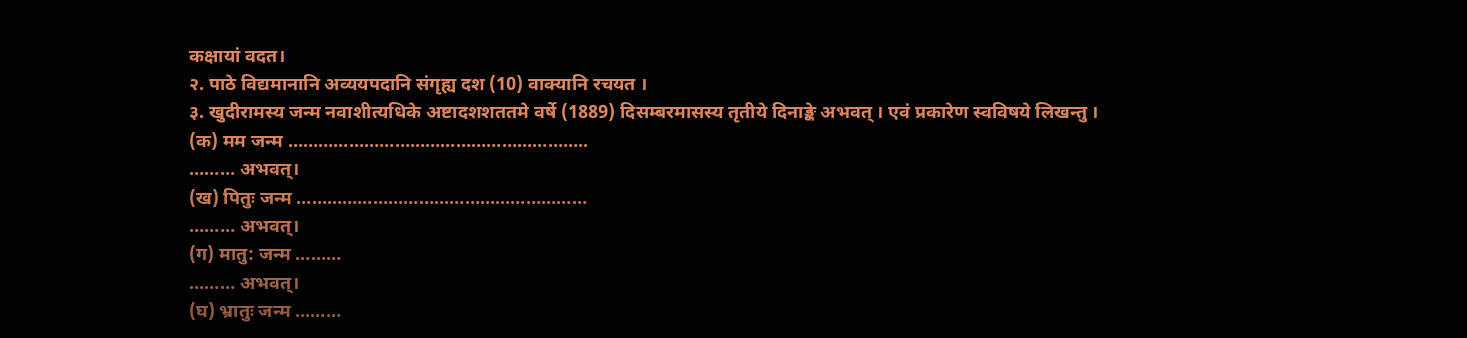कक्षायां वदत।
२. पाठे विद्यमानानि अव्ययपदानि संगृह्य दश (10) वाक्यानि रचयत ।
३. खुदीरामस्य जन्म नवाशीत्यधिके अष्टादशशततमे वर्षे (1889) दिसम्बरमासस्य तृतीये दिनाङ्के अभवत् । एवं प्रकारेण स्वविषये लिखन्तु ।
(क) मम जन्म …………………………………………………..
……… अभवत्।
(ख) पितुः जन्म …………………………………………………
……… अभवत्।
(ग) मातु: जन्म ………
……… अभवत्।
(घ) भ्रातुः जन्म ………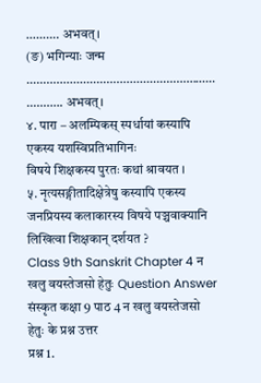………. अभवत्।
(ङ) भगिन्याः जन्म …………………………………………………
……….. अभवत्।
४. पारा – अलम्पिकस् स्पर्धायां कस्यापि एकस्य यशस्विप्रतिभागिनः
विषये शिक्षकस्य पुरतः कथां श्रावयत ।
५. नृत्यसङ्गीतादिक्षेत्रेषु कस्यापि एकस्य जनप्रियस्य कलाकारस्य विषये पञ्चवाक्यानि लिखित्वा शिक्षकान् दर्शयत ?
Class 9th Sanskrit Chapter 4 न खलु वयस्तेजसो हेतुः Question Answer
संस्कृत कक्षा 9 पाठ 4 न खलु वयस्तेजसो हेतुः के प्रश्न उत्तर
प्रश्न 1.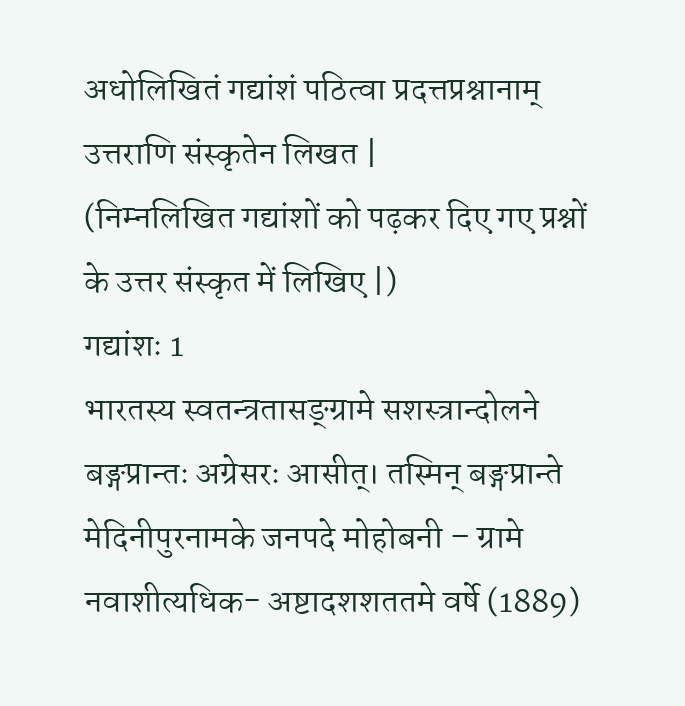अधोलिखितं गद्यांशं पठित्वा प्रदत्तप्रश्नानाम् उत्तराणि संस्कृतेन लिखत |
(निम्नलिखित गद्यांशों को पढ़कर दिए गए प्रश्नों के उत्तर संस्कृत में लिखिए |)
गद्यांशः 1
भारतस्य स्वतन्त्रतासङ्ग्रामे सशस्त्रान्दोलने बङ्गप्रान्तः अग्रेसरः आसीत्। तस्मिन् बङ्गप्रान्ते मेदिनीपुरनामके जनपदे मोहोबनी – ग्रामे नवाशीत्यधिक- अष्टादशशततमे वर्षे (1889)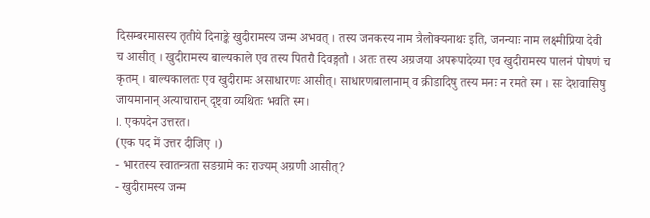दिसम्बरमासस्य तृतीये दिनाङ्के खुदीरामस्य जन्म अभवत् । तस्य जनकस्य नाम त्रैलोक्यनाथः इति, जनन्याः नाम लक्ष्मीप्रिया देवी च आसीत् । खुदीरामस्य बाल्यकाले एव तस्य पितरौ दिवङ्गतौ । अतः तस्य अग्रजया अपरूपादेव्या एव खुदीरामस्य पालनं पोषणं च कृतम् । बाल्यकालतः एव खुदीरामः असाधारणः आसीत्। साधारणबालानाम् व क्रीडादिषु तस्य मनः न रमते स्म । सः देशवासिषु जायमानान् अत्याचारान् दृष्ट्वा व्यथितः भवति स्म।
I. एकपदेन उत्तरत।
(एक पद में उत्तर दीजिए ।)
- भारतस्य स्वातन्त्रता सङग्रामे कः राज्यम् अग्रणी आसीत्?
- खुदीरामस्य जन्म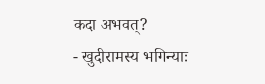कदा अभवत्?
- खुदीरामस्य भगिन्याः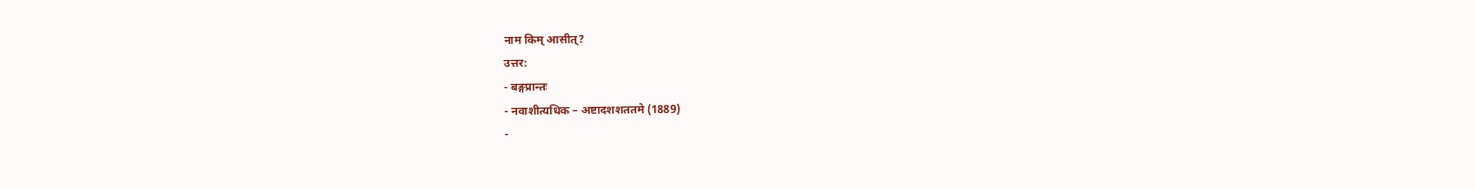नाम किम् आसीत्?
उत्तर:
- बङ्गप्रान्तः
- नवाशीत्यधिक – अष्टादशशततमे (1889)
-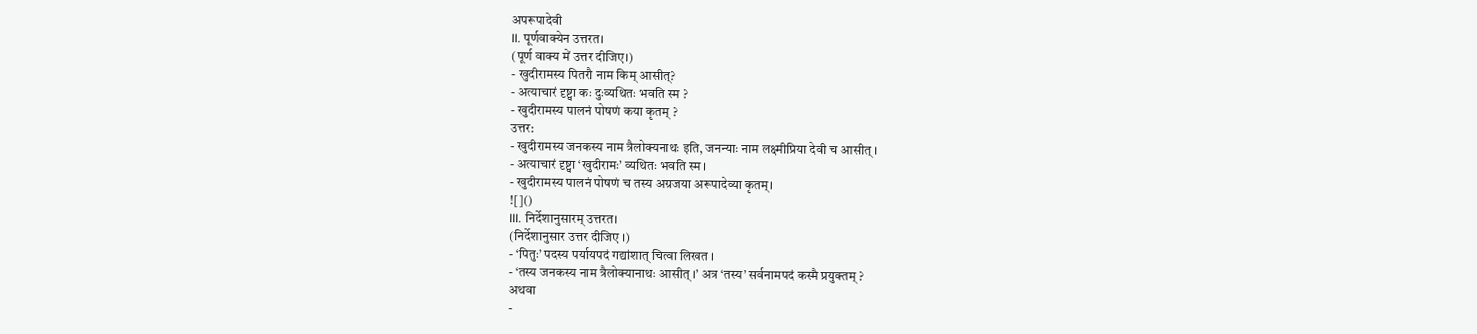अपरूपादेवी
II. पूर्णवाक्येन उत्तरत।
(पूर्ण वाक्य में उत्तर दीजिए।)
- खुदीरामस्य पितरौ नाम किम् आसीत्?
- अत्याचारं दृष्ट्वा कः दुःव्यथितः भवति स्म ?
- खुदीरामस्य पालनं पोषणं कया कृतम् ?
उत्तर:
- खुदीरामस्य जनकस्य नाम त्रैलोक्यनाथः इति, जनन्याः नाम लक्ष्मीप्रिया देवी च आसीत् ।
- अत्याचारं दृष्ट्वा ‘खुदीरामः’ व्यथितः भवति स्म ।
- खुदीरामस्य पालनं पोषणं च तस्य अग्रजया अरूपादेव्या कृतम्।
![]()
III. निर्देशानुसारम् उत्तरत।
(निर्देशानुसार उत्तर दीजिए ।)
- ‘पितुः’ पदस्य पर्यायपदं गद्यांशात् चित्वा लिखत ।
- ‘तस्य जनकस्य नाम त्रैलोक्यानाथः आसीत् ।’ अत्र ‘तस्य’ सर्वनामपदं कस्मै प्रयुक्तम् ?
अथवा
-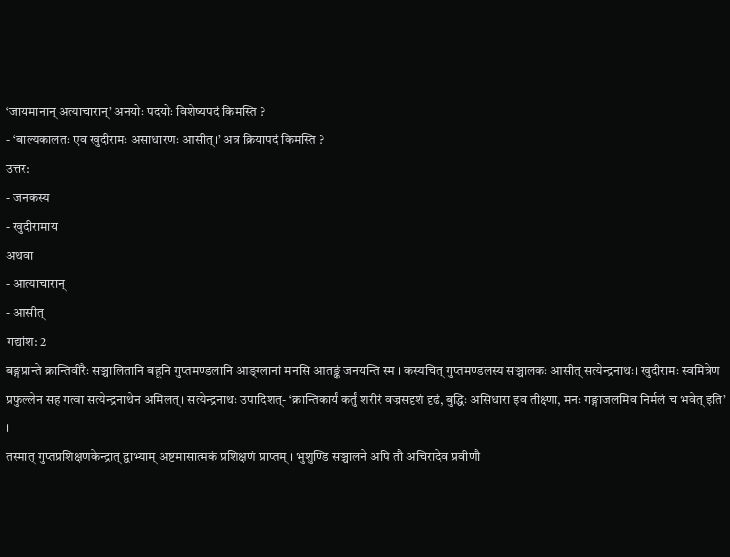‘जायमानान् अत्याचारान्’ अनयोः पदयोः विशेष्यपदं किमस्ति ?
- ‘बाल्यकालतः एव खुदीरामः असाधारणः आसीत्।’ अत्र क्रियापदं किमस्ति ?
उत्तर:
- जनकस्य
- खुदीरामाय
अथवा
- आत्याचारान्
- आसीत्
गद्यांश: 2
बङ्गप्रान्ते क्रान्तिवीरैः सञ्चालितानि बहूनि गुप्तमण्डलानि आङ्ग्लानां मनसि आतङ्कं जनयन्ति स्म । कस्यचित् गुप्तमण्डलस्य सञ्चालकः आसीत् सत्येन्द्रनाथः। खुदीरामः स्वमित्रेण प्रफुल्लेन सह गत्वा सत्येन्द्रनाथेन अमिलत्। सत्येन्द्रनाथः उपादिशत्- ‘क्रान्तिकार्यं कर्तुं शरीरं वज्रसदृशं दृढं, बुद्धिः असिधारा इव तीक्ष्णा, मनः गङ्गाजलमिव निर्मलं च भवेत् इति’ ।
तस्मात् गुप्तप्रशिक्षणकेन्द्रात् द्वाभ्याम् अष्टमासात्मकं प्रशिक्षणं प्राप्तम् । भुशुण्डि सञ्चालने अपि तौ अचिरादेव प्रवीणौ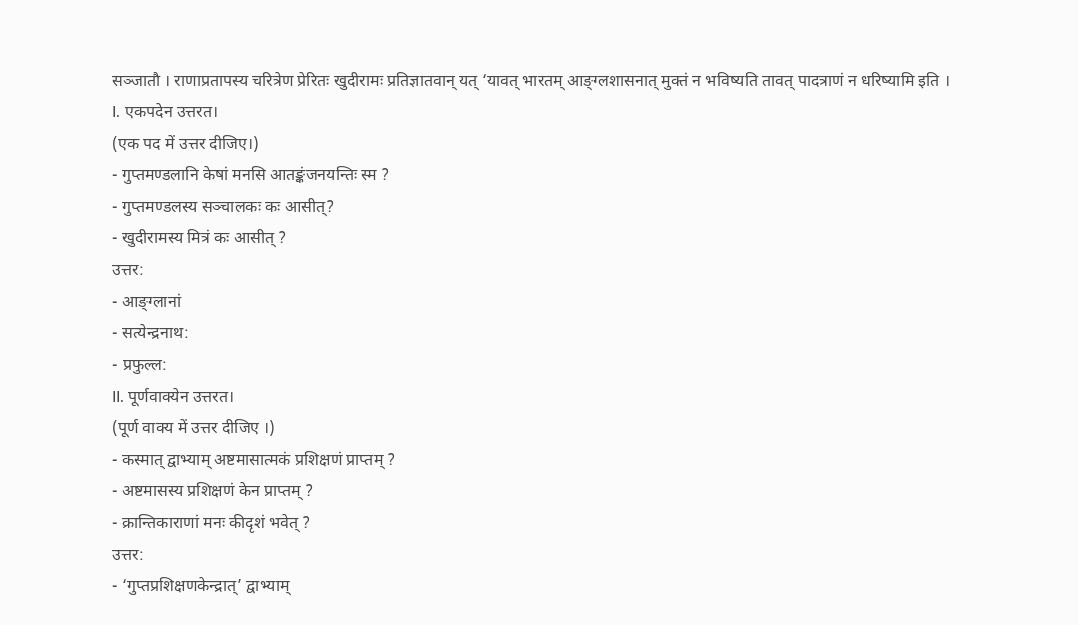सञ्जातौ । राणाप्रतापस्य चरित्रेण प्रेरितः खुदीरामः प्रतिज्ञातवान् यत् ‘यावत् भारतम् आङ्ग्लशासनात् मुक्तं न भविष्यति तावत् पादत्राणं न धरिष्यामि इति ।
I. एकपदेन उत्तरत।
(एक पद में उत्तर दीजिए।)
- गुप्तमण्डलानि केषां मनसि आतङ्कंजनयन्तिः स्म ?
- गुप्तमण्डलस्य सञ्चालकः कः आसीत्?
- खुदीरामस्य मित्रं कः आसीत् ?
उत्तर:
- आङ्ग्लानां
- सत्येन्द्रनाथ:
- प्रफुल्ल:
II. पूर्णवाक्येन उत्तरत।
(पूर्ण वाक्य में उत्तर दीजिए ।)
- कस्मात् द्वाभ्याम् अष्टमासात्मकं प्रशिक्षणं प्राप्तम् ?
- अष्टमासस्य प्रशिक्षणं केन प्राप्तम् ?
- क्रान्तिकाराणां मनः कीदृशं भवेत् ?
उत्तर:
- ‘गुप्तप्रशिक्षणकेन्द्रात्’ द्वाभ्याम्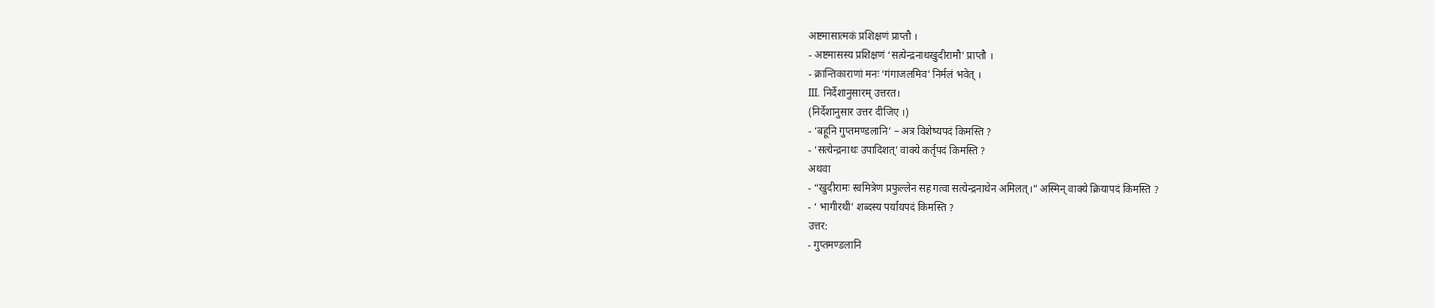अष्टमासात्मकं प्रशिक्षणं प्राप्तौ ।
- अष्टमासस्य प्रशिक्षणं ‘सत्येन्द्रनाथखुदीरामौ’ प्राप्तौ ।
- क्रान्तिकाराणां मनः ‘गंगाजलमिव’ निर्मलं भवेत् ।
III. निर्देशानुसारम् उत्तरत।
(निर्देशानुसार उत्तर दीजिए ।)
- ‘बहूनि गुप्तमण्डलानि’ – अत्र विशेष्यपदं किमस्ति ?
- ‘सत्येन्द्रनाथः उपादिशत्’ वाक्ये कर्तृपदं किमस्ति ?
अथवा
- “खुदीरामः स्वमित्रेण प्रफुल्लेन सह गत्वा सत्येन्द्रनाथेन अमिलत्।” अस्मिन् वाक्ये क्रियापदं किमस्ति ?
- ‘ भागीरथी’ शब्दस्य पर्यायपदं किमस्ति ?
उत्तर:
- गुप्तमण्डलानि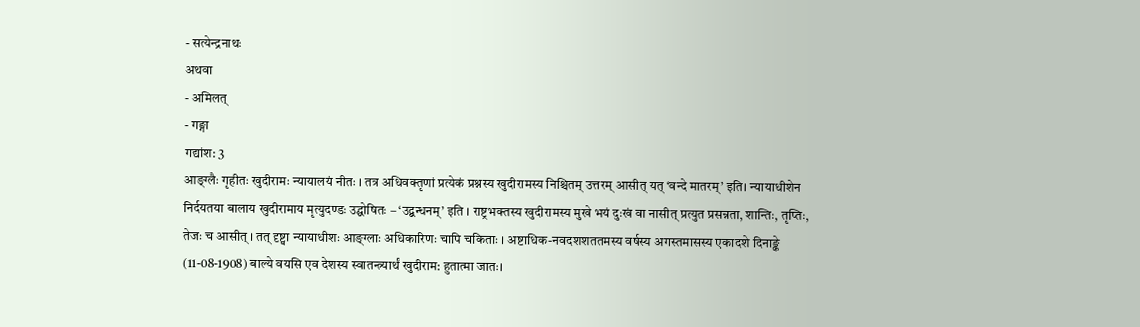- सत्येन्द्रनाथः
अथवा
- अमिलत्
- गङ्गा
गद्यांश: 3
आङ्ग्लैः गृहीतः खुदीरामः न्यायालयं नीतः । तत्र अधिवक्तृणां प्रत्येकं प्रश्नस्य खुदीरामस्य निश्चितम् उत्तरम् आसीत् यत् ‘वन्दे मातरम्’ इति। न्यायाधीशेन निर्दयतया बालाय खुदीरामाय मृत्युदण्डः उद्घोषितः – ‘उद्बन्धनम्’ इति । राष्ट्रभक्तस्य खुदीरामस्य मुखे भयं दुःखं वा नासीत् प्रत्युत प्रसन्नता, शान्तिः, तृप्तिः, तेजः च आसीत् । तत् दृष्ट्वा न्यायाधीशः आङ्ग्लाः अधिकारिणः चापि चकिताः । अष्टाधिक-नवदशशततमस्य वर्षस्य अगस्तमासस्य एकादशे दिनाङ्के (11-08-1908) बाल्ये वयसि एव देशस्य स्वातन्त्र्यार्थं खुदीराम: हुतात्मा जातः।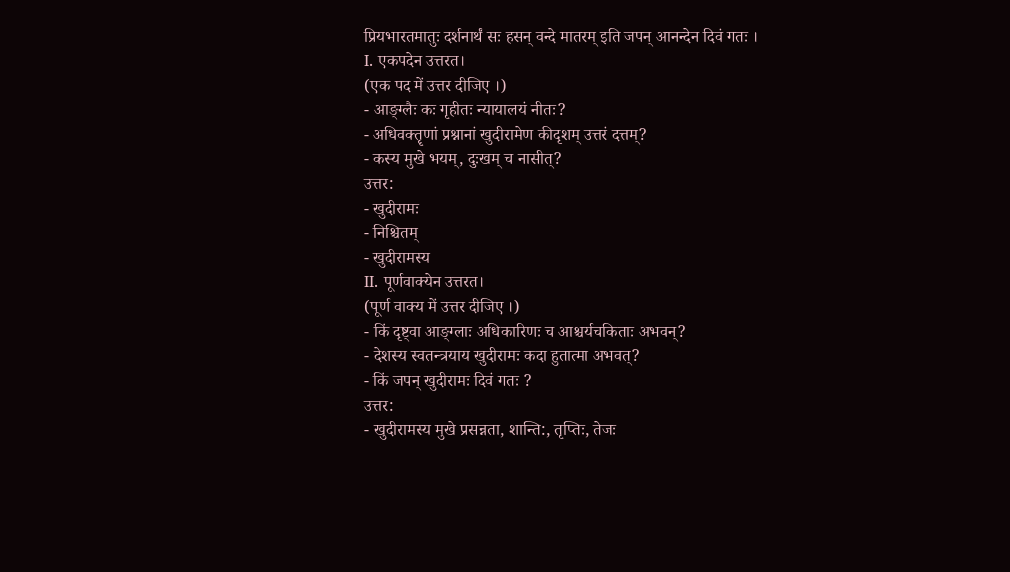प्रियभारतमातुः दर्शनार्थं सः हसन् वन्दे मातरम् इति जपन् आनन्देन दिवं गतः ।
I. एकपदेन उत्तरत।
(एक पद में उत्तर दीजिए ।)
- आङ्ग्लैः कः गृहीतः न्यायालयं नीतः?
- अधिवक्तॄणां प्रश्नानां खुदीरामेण कीदृशम् उत्तरं दत्तम्?
- कस्य मुखे भयम्, दुःखम् च नासीत्?
उत्तर:
- खुदीरामः
- निश्चितम्
- खुदीरामस्य
II. पूर्णवाक्येन उत्तरत।
(पूर्ण वाक्य में उत्तर दीजिए ।)
- किं दृष्ट्वा आङ्ग्लाः अधिकारिणः च आश्चर्यचकिताः अभवन्?
- देशस्य स्वतन्त्रयाय खुदीरामः कदा हुतात्मा अभवत्?
- किं जपन् खुदीरामः दिवं गतः ?
उत्तर:
- खुदीरामस्य मुखे प्रसन्नता, शान्ति:, तृप्तिः, तेजः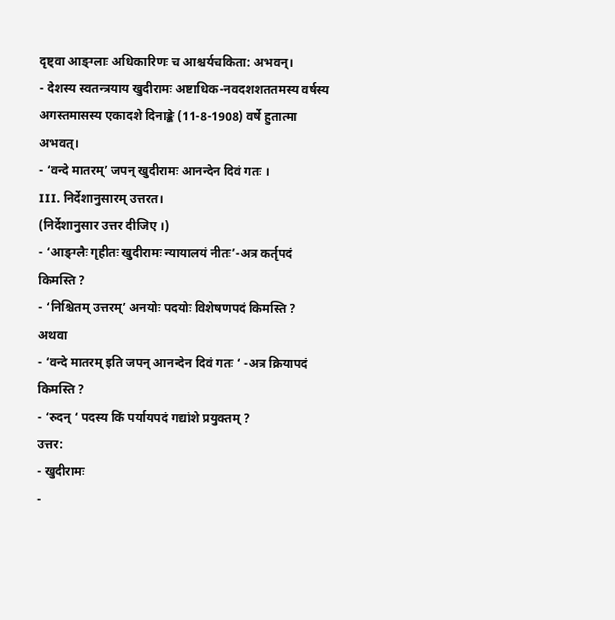दृष्ट्वा आङ्ग्लाः अधिकारिणः च आश्चर्यचकिता: अभवन्।
- देशस्य स्वतन्त्रयाय खुदीरामः अष्टाधिक-नवदशशततमस्य वर्षस्य अगस्तमासस्य एकादशे दिनाङ्के (11-8-1908) वर्षे हुतात्मा अभवत्।
- ‘वन्दे मातरम्’ जपन् खुदीरामः आनन्देन दिवं गतः ।
III. निर्देशानुसारम् उत्तरत।
(निर्देशानुसार उत्तर दीजिए ।)
- ‘आङ्ग्लैः गृहीतः खुदीरामः न्यायालयं नीतः’-अत्र कर्तृपदं किमस्ति ?
- ‘निश्चितम् उत्तरम्’ अनयोः पदयोः विशेषणपदं किमस्ति ?
अथवा
- ‘वन्दे मातरम् इति जपन् आनन्देन दिवं गतः ‘ -अत्र क्रियापदं किमस्ति ?
- ‘रुदन् ‘ पदस्य किं पर्यायपदं गद्यांशे प्रयुक्तम् ?
उत्तर:
- खुदीरामः
-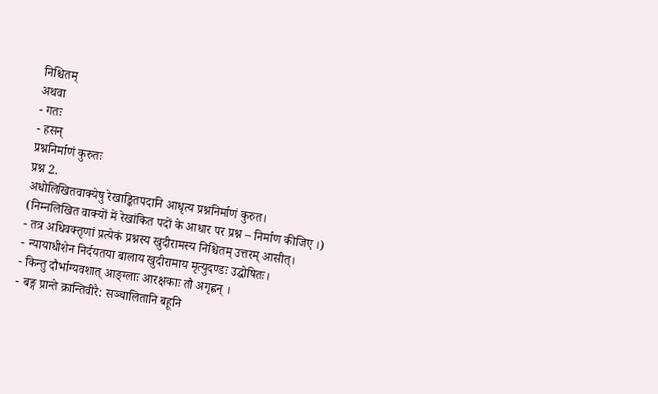निश्चितम्
अथवा
- गतः
- हसन्
प्रश्ननिर्माणं कुरुतः
प्रश्न 2.
अधोलिखितवाक्येषु रेखाङ्कितपदानि आधृत्य प्रश्ननिर्माणं कुरुत।
(निम्नलिखित वाक्यों में रेखांकित पदों के आधार पर प्रश्न – निर्माण कीजिए ।)
- तत्र अधिवक्तृणां प्रत्येकं प्रश्नस्य खुदीरामस्य निश्चितम् उत्तरम् आसीत्।
- न्यायाधीशेन निर्दयतया बालाय खुदीरामाय मृत्युदण्डः उद्घोषितः।
- किन्तु दौर्भाग्यवशात् आङ्ग्लाः आरक्षकाः तौ अगृह्णन् ।
- बङ्ग प्रान्ते क्रान्तिवीरै: सञ्चालितानि बहूनि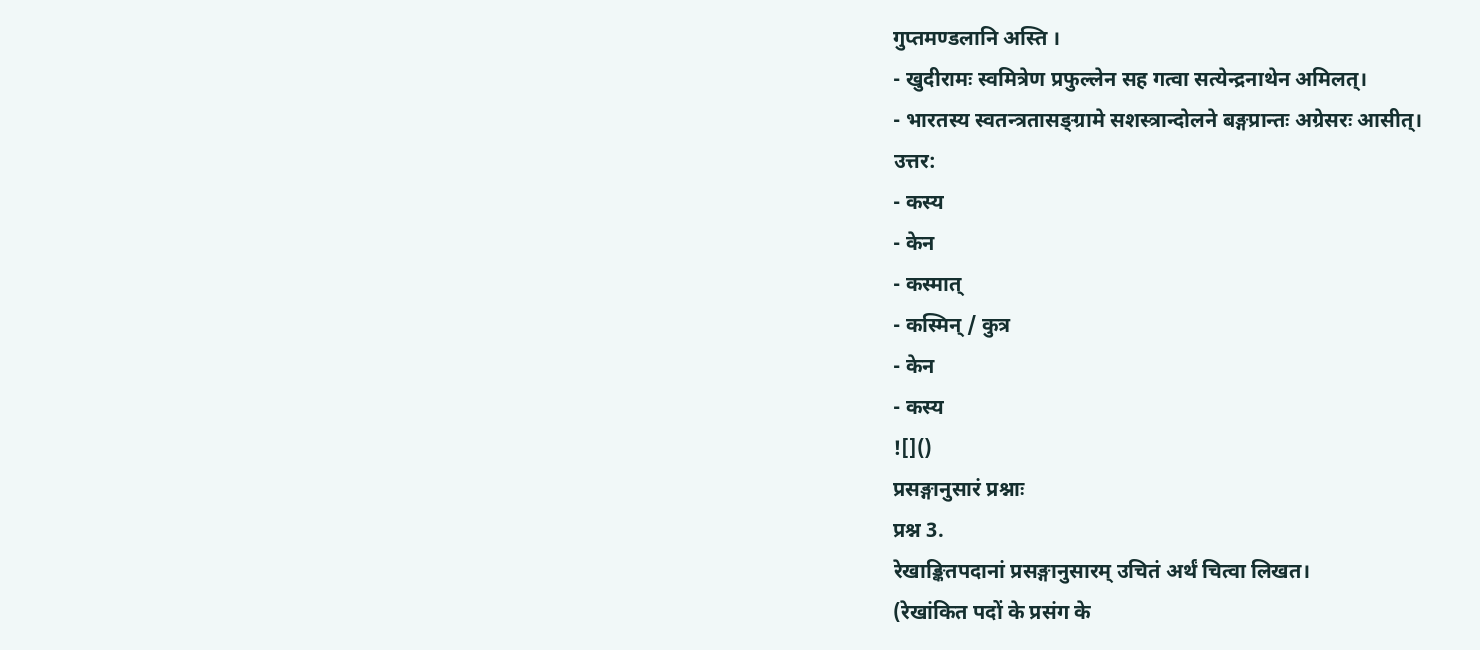गुप्तमण्डलानि अस्ति ।
- खुदीरामः स्वमित्रेण प्रफुल्लेन सह गत्वा सत्येन्द्रनाथेन अमिलत्।
- भारतस्य स्वतन्त्रतासङ्ग्रामे सशस्त्रान्दोलने बङ्गप्रान्तः अग्रेसरः आसीत्।
उत्तर:
- कस्य
- केन
- कस्मात्
- कस्मिन् / कुत्र
- केन
- कस्य
![]()
प्रसङ्गानुसारं प्रश्नाः
प्रश्न 3.
रेखाङ्कितपदानां प्रसङ्गानुसारम् उचितं अर्थं चित्वा लिखत।
(रेखांकित पदों के प्रसंग के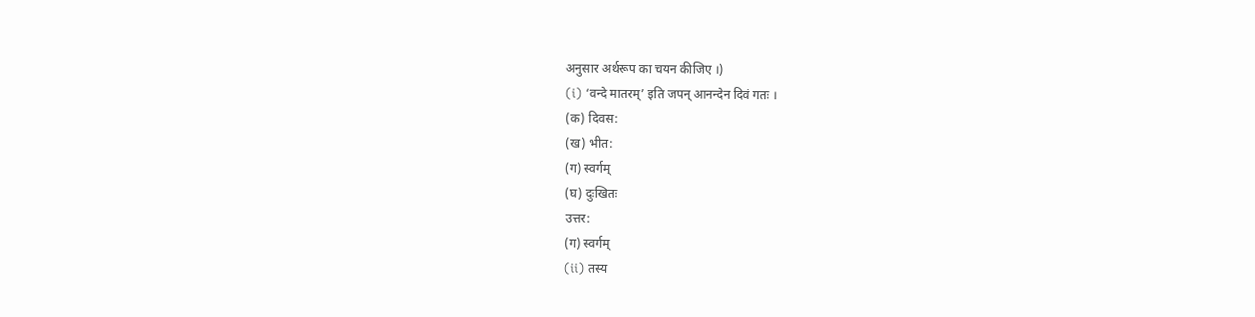अनुसार अर्थरूप का चयन कीजिए ।)
(i) ‘वन्दे मातरम्’ इति जपन् आनन्देन दिवं गतः ।
(क) दिवस:
(ख) भीत:
(ग) स्वर्गम्
(घ) दुःखितः
उत्तर:
(ग) स्वर्गम्
(ii) तस्य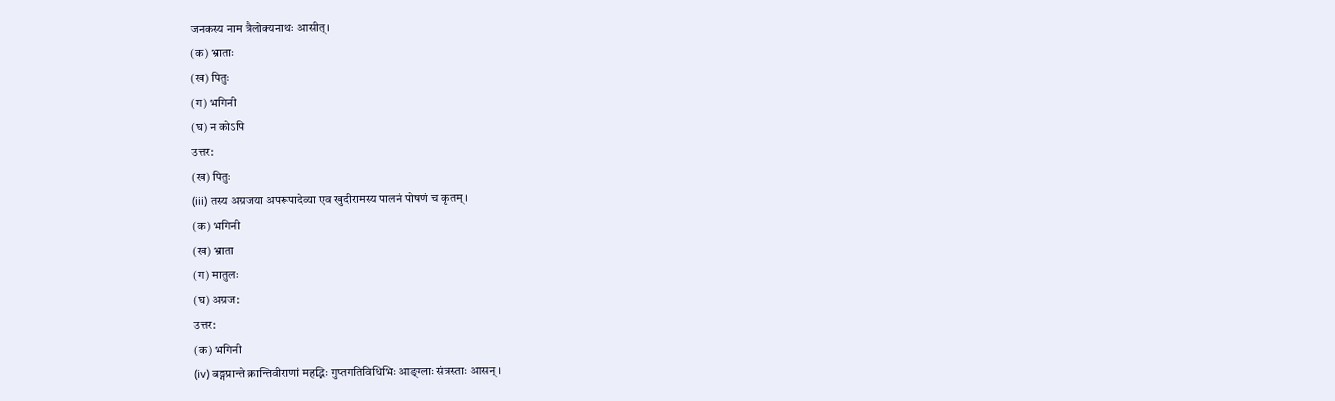जनकस्य नाम त्रैलोक्यनाथः आसीत्।
(क) भ्राताः
(ख) पितुः
(ग) भगिनी
(घ) न कोऽपि
उत्तर:
(ख) पितुः
(iii) तस्य अग्रजया अपरूपादेव्या एव खुदीरामस्य पालनं पोषणं च कृतम्।
(क) भगिनी
(ख) भ्राता
(ग) मातुलः
(घ) अग्रज:
उत्तर:
(क) भगिनी
(iv) बङ्गप्रान्ते क्रान्तिवीराणां महद्भिः गुप्तगतिविधिभिः आङ्ग्लाः संत्रस्ताः आसन् ।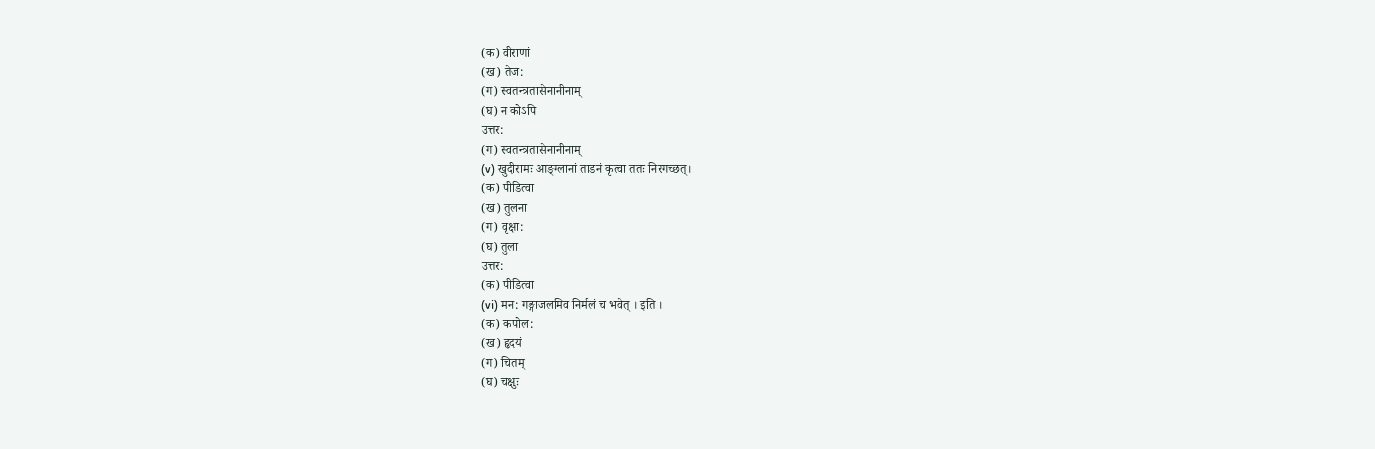(क) वीराणां
(ख) तेज:
(ग) स्वतन्त्रतासेनानीनाम्
(घ) न कोऽपि
उत्तर:
(ग) स्वतन्त्रतासेनानीनाम्
(v) खुदीरामः आङ्ग्लानां ताडनं कृत्वा ततः निरगच्छत्।
(क) पीडित्वा
(ख) तुलना
(ग) वृक्षा:
(घ) तुला
उत्तर:
(क) पीडित्वा
(vi) मन: गङ्गाजलमिव निर्मलं च भवेत् । इति ।
(क) कपोल:
(ख) हृदयं
(ग) चितम्
(घ) चक्षुः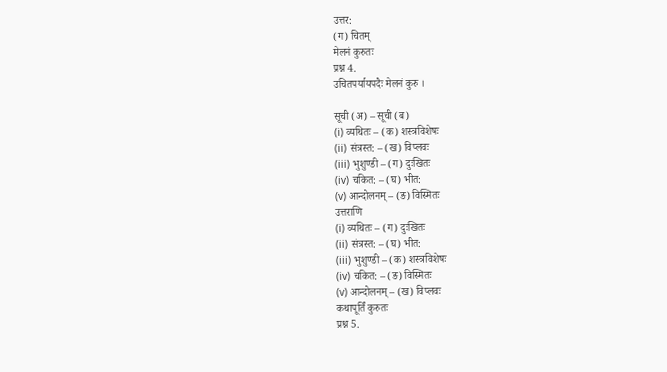उत्तर:
(ग) चितम्
मेलनं कुरुतः
प्रश्न 4.
उचितपर्यायपदैः मेलनं कुरु ।

सूची (अ) – सूची (ब)
(i) व्यथितः – (क) शस्त्रविशेषः
(ii) संत्रस्त: – (ख) विप्लवः
(iii) भुशुण्डी – (ग) दुःखितः
(iv) चकित: – (घ) भीत:
(v) आन्दोलनम् – (ङ) विस्मितः
उत्तराणि
(i) व्यथितः – (ग) दुःखितः
(ii) संत्रस्त: – (घ) भीत:
(iii) भुशुण्डी – (क) शस्त्रविशेषः
(iv) चकित: – (ङ) विस्मितः
(v) आन्दोलनम् – (ख) विप्लवः
कथापूर्तिं कुरुतः
प्रश्न 5.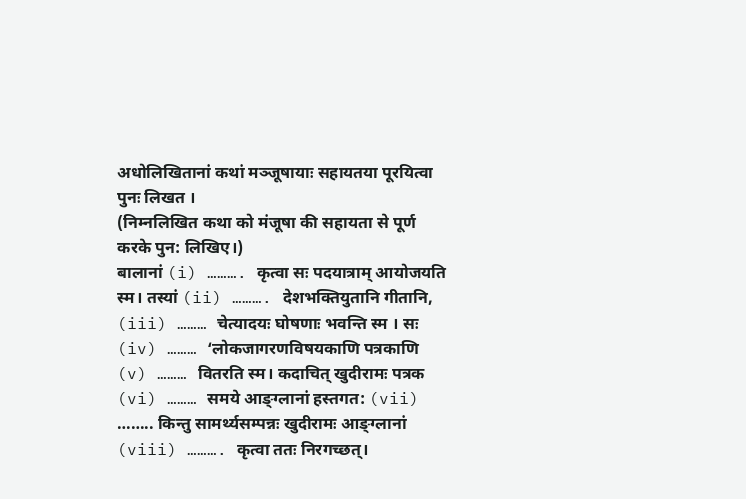अधोलिखितानां कथां मञ्जूषायाः सहायतया पूरयित्वा पुनः लिखत ।
(निम्नलिखित कथा को मंजूषा की सहायता से पूर्ण करके पुन: लिखिए।)
बालानां (i) ………. कृत्वा सः पदयात्राम् आयोजयति स्म। तस्यां (ii) ………. देशभक्तियुतानि गीतानि, (iii) ……… चेत्यादयः घोषणाः भवन्ति स्म । सः (iv) ……… ‘लोकजागरणविषयकाणि पत्रकाणि (v) ……… वितरति स्म। कदाचित् खुदीरामः पत्रक (vi) ……… समये आङ्ग्लानां हस्तगत: (vii) …….. किन्तु सामर्थ्यसम्पन्नः खुदीरामः आङ्ग्लानां (viii) ………. कृत्वा ततः निरगच्छत्।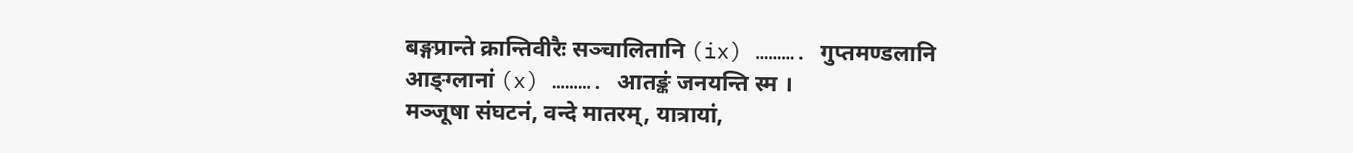बङ्गप्रान्ते क्रान्तिवीरैः सञ्चालितानि (ix) ………. गुप्तमण्डलानि आङ्ग्लानां (x) ………. आतङ्कं जनयन्ति स्म ।
मञ्जूषा संघटनं, वन्दे मातरम्, यात्रायां,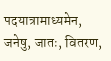पदयात्रामाध्यमेन, जनेषु, जातः, वितरण,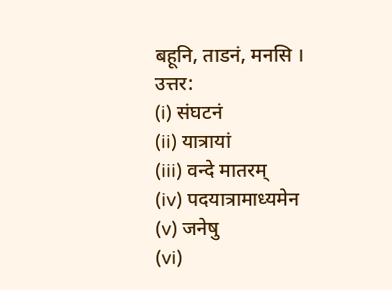बहूनि, ताडनं, मनसि ।
उत्तर:
(i) संघटनं
(ii) यात्रायां
(iii) वन्दे मातरम्
(iv) पदयात्रामाध्यमेन
(v) जनेषु
(vi)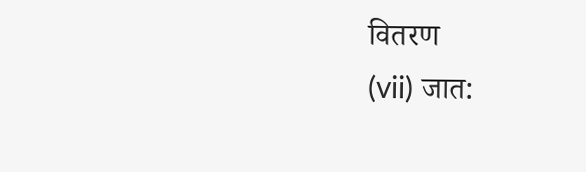वितरण
(vii) जात: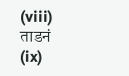(viii) ताडनं
(ix)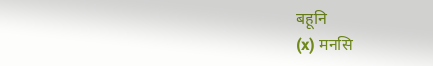बहूनि
(x) मनसि